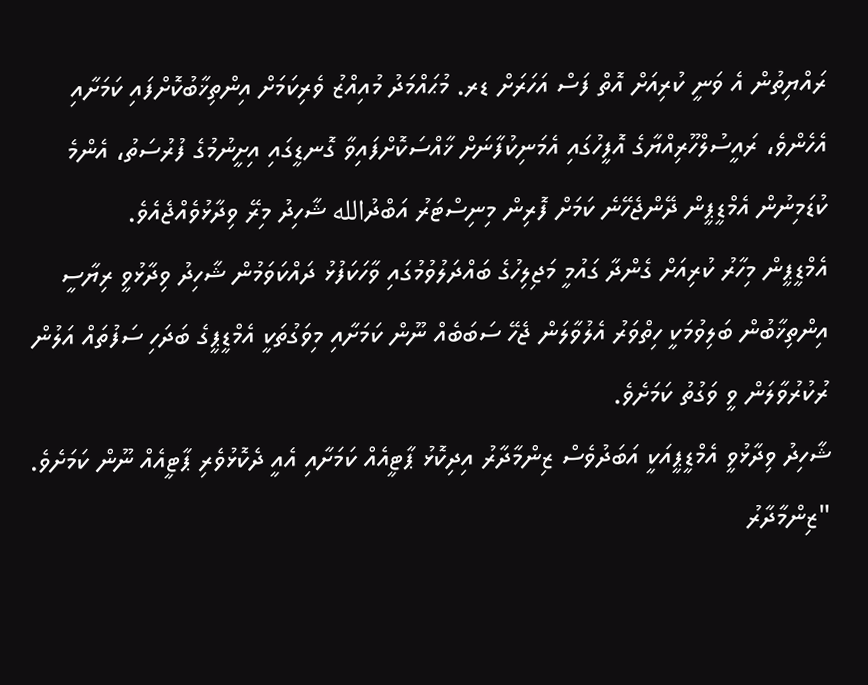ރައްޔިތުން އެ ވަނީ ކުރިއަށް އޮތް ފަސް އަހަރަށް ޑރ. މުޙައްމަދު މުއިއްޒު ވެރިކަމަށް އިންތިޚާބުކޮށްފައި ކަމަށާއި އެހެންވެ، ރައީސުލްހޫރިއްޔާގެ އޮފީހުގައި އެމަނިކުފާނަށް ޚާއްސަކޮށްފައިވާ ގޮނޑީގައި އިށީނުމުގެ ފުރުސަތު، އެންމެ ކުޑަމިނުން އެމްޑީޕީން ދޭންޖެހޭނެ ކަމަށް ފޮރިން މިނިސްޓަރު އަބްދުالله ޝާހިދު މިރޭ ވިދާޅުވެއްޖެއެވެ.
އެމްޑީޕީން މިހާރު ކުރިއަށް ގެންދާ ގައުމީ މަޖިލިހުގެ ބައްދަލުވުމުގައި ވާހަކަފުޅު ދައްކަވަމުން ޝާހިދު ވިދާޅުވީ ރިޔާސީ އިންތިޚާބުން ބަލިވުމަކީ ހިތްވަރު އެލުވާލަން ޖެހޭ ސަބަބެއް ނޫން ކަމަށާއި މިވަގުތަކީ އެމްޑީޕީގެ ބަދަހި ސަފުތައް އަލުން ރުކުރުވާލަން ވީ ވަގުތު ކަމަށެވެ.
ޝާހިދު ވިދާޅުވީ އެމްޑީޕީއަކީ އަބަދުވެސް ޒިންމާދާރު އިދިކޮޅު ޕާޓީއެއް ކަމަށާއި އެއީ ދެކޮޅުވެރި ޕާޓީއެއް ނޫން ކަމަށެވެ.
"ޒިންމާދާރު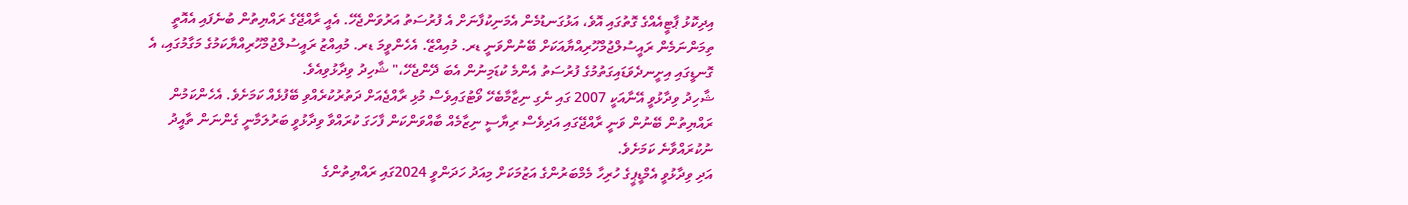އިދިކޮޅު ޕާޓީއެއްގެ ގޮތުގައި އޮވެ، އަޅުގަނޑުމެން އެމަނިކުފާނަށް އެ ފުރުސަތު އަރުވަންޖެހޭ. އެއީ ރާއްޖޭގެ ރައްޔިތުން ބުނެފައި އެއޮތީ ތިމަންނަމެން ރައީސުލްޖުމްހޫރިއްޔާއަކަށް ބޭނުންވަނީ ޑރ. މުއިއްޒޭ. އެހެންވީމަ ޑރ. މުއިއްޒު ރައީސުލްޖުމްހޫރިއްޔާކަމުގެ މަގާމުގައި، އެ ގޮނޑީގައި އިށީނދެވަޑައިގަތުމުގެ ފުރުސަތު އެންމެ ކުޑަމިނުން އެބަ ދޭންޖެހޭ،" ޝާހިދު ވިދާޅުވިއެވެ.
ޝާހިދު ވިދާޅުވީ އޭނާއަކީ 2007 ގައި ނެގި ނިޒާމާބެހޭ ވޯޓުގައިވެސް މުޅި ރާއްޖެއަށް ދަތުރުކުރެއްވި ބޭފުޅެއް ކަމަށެވެ. އެހެންކަމުން ރައްޔިތުން ބޭނުން ވަނީ ރާއްޖޭގައި އަދިވެސް ރިޔާސީ ނިޒާމެއް ބާއްވަންކަން ފާހަގަ ކުރައްވާ ވިދާޅުވީ ބަރުލަމާނީ ގެންނަން ތާއީދު ނުކުރައްވާނެ ކަމަށެވެ.
އަދި ވިދާޅުވީ އެމްޑީޕީގެ ހުރިހާ މެމްބަރުންގެ އަޒުމަކަށް މިއަދު ހަދަންވީ 2024ގައި ރައްޔިތުންގެ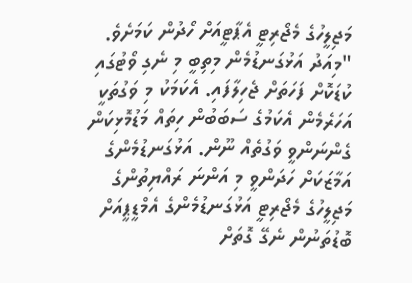މަޖިލީހުގެ މެޖޯރިޓީ އެޕާޓީއަށް ހޯދުން ކަމަށެވެ.
"މިއަދު އަޅުގަނޑުމެން މިތިބީ މި ނެގި ވޯޓުގައި ކުޑަކޮށް ފަހަތަށް ޖެހިލާފައި. އެކަމަކު މި ވަގުތަކީ އަހަރެމެން އެކަމުގެ ސަބަބުން ހިތައް މަޑުމޮޅިކަން ގެންނަންވީ ވަގުތެއް ނޫން. އަޅުގަނޑުމެންގެ އަމާޒަކަށް ހަދަންވީ މި އަންނަ ރައްޔިތުންގެ މަޖިލީހުގެ މެޖޯރިޓީ އަޅުގަނޑުމެންގެ އެމްޑީޕީއަށް ބޮޑުތަނުން ނެގޭ ގޮތަށް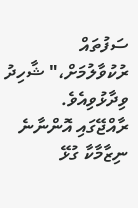ސަފުތައް ރުކުވާލުމަށް،" ޝާހިދު ވިދާޅުވިއެވެ.
ރާއްޖޭގައި އޮންނާނެ ނިޒާމާކާ ގުޅޭ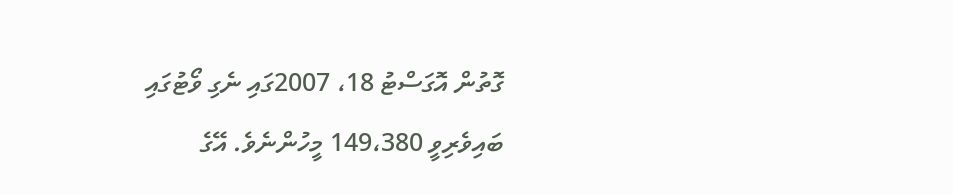ގޮތުން އޮގަސްޓު 18، 2007ގައި ނެގި ވޯޓުގައި ބައިވެރިވީ 149،380 މީހުންނެވެ. އޭގެ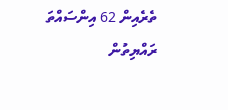ތެރެއިން 62 އިންސައްތަ ރައްޔިތުން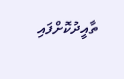ތާއީދުކޮށްފައި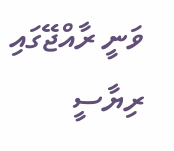ވަނީ ރާއްޖޭގައި ރިޔާސީ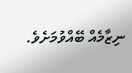ނިޒާމެއް ބޭއްވުމަށެވެ.